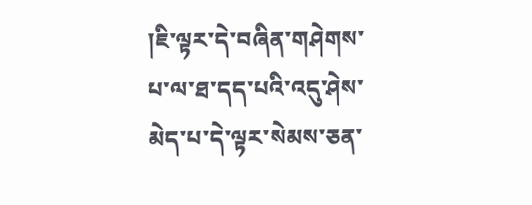།ཇི་ལྟར་དེ་བཞིན་གཤེགས་པ་ལ་ཐ་དད་པའི་འདུ་ཤེས་མེད་པ་དེ་ལྟར་སེམས་ཅན་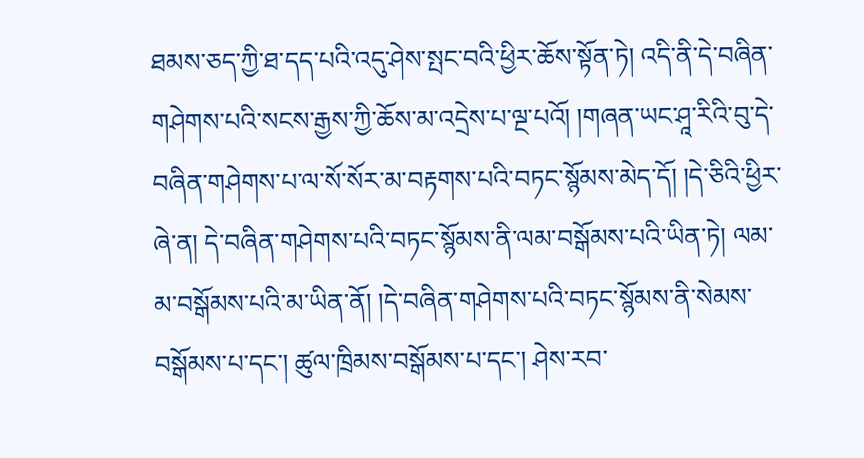ཐམས་ཅད་ཀྱི་ཐ་དད་པའི་འདུ་ཤེས་སྤང་བའི་ཕྱིར་ཆོས་སྟོན་ཏེ། འདི་ནི་དེ་བཞིན་གཤེགས་པའི་སངས་རྒྱས་ཀྱི་ཆོས་མ་འདྲེས་པ་ལྔ་པའོ། །གཞན་ཡང་ཤཱ་རིའི་བུ་དེ་བཞིན་གཤེགས་པ་ལ་སོ་སོར་མ་བརྟགས་པའི་བཏང་སྙོམས་མེད་དོ། །དེ་ཅིའི་ཕྱིར་ཞེ་ན། དེ་བཞིན་གཤེགས་པའི་བཏང་སྙོམས་ནི་ལམ་བསྒོམས་པའི་ཡིན་ཏེ། ལམ་མ་བསྒོམས་པའི་མ་ཡིན་ནོ། །དེ་བཞིན་གཤེགས་པའི་བཏང་སྙོམས་ནི་སེམས་བསྒོམས་པ་དང་། ཚུལ་ཁྲིམས་བསྒོམས་པ་དང་། ཤེས་རབ་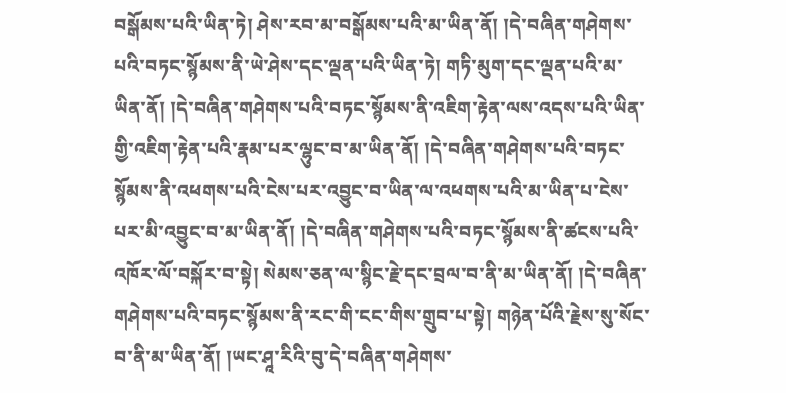བསྒོམས་པའི་ཡིན་ཏེ། ཤེས་རབ་མ་བསྒོམས་པའི་མ་ཡིན་ནོ། །དེ་བཞིན་གཤེགས་པའི་བཏང་སྙོམས་ནི་ཡེ་ཤེས་དང་ལྡན་པའི་ཡིན་ཏེ། གཏི་མུག་དང་ལྡན་པའི་མ་ཡིན་ནོ། །དེ་བཞིན་གཤེགས་པའི་བཏང་སྙོམས་ནི་འཇིག་རྟེན་ལས་འདས་པའི་ཡིན་གྱི་འཇིག་རྟེན་པའི་རྣམ་པར་ལྷུང་བ་མ་ཡིན་ནོ། །དེ་བཞིན་གཤེགས་པའི་བཏང་སྙོམས་ནི་འཕགས་པའི་ངེས་པར་འབྱུང་བ་ཡིན་ལ་འཕགས་པའི་མ་ཡིན་པ་ངེས་པར་མི་འབྱུང་བ་མ་ཡིན་ནོ། །དེ་བཞིན་གཤེགས་པའི་བཏང་སྙོམས་ནི་ཚངས་པའི་འཁོར་ལོ་བསྐོར་བ་སྟེ། སེམས་ཅན་ལ་སྙིང་རྗེ་དང་བྲལ་བ་ནི་མ་ཡིན་ནོ། །དེ་བཞིན་གཤེགས་པའི་བཏང་སྙོམས་ནི་རང་གི་ངང་གིས་གྲུབ་པ་སྟེ། གཉེན་པོའི་རྗེས་སུ་སོང་བ་ནི་མ་ཡིན་ནོ། །ཡང་ཤཱ་རིའི་བུ་དེ་བཞིན་གཤེགས་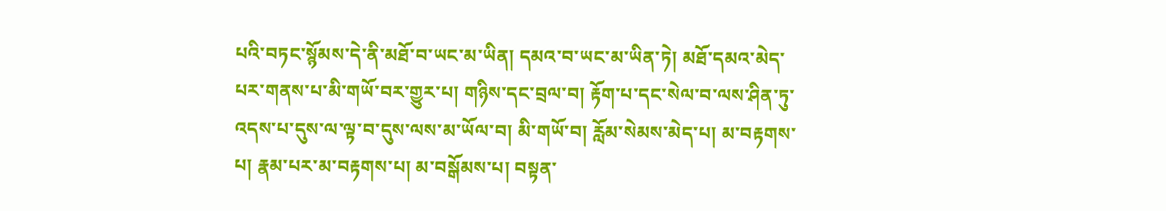པའི་བཏང་སྙོམས་དེ་ནི་མཐོ་བ་ཡང་མ་ཡིན། དམའ་བ་ཡང་མ་ཡིན་ཏེ། མཐོ་དམའ་མེད་པར་གནས་པ་མི་གཡོ་བར་གྱུར་པ། གཉིས་དང་བྲལ་བ། རྟོག་པ་དང་སེལ་བ་ལས་ཤིན་ཏུ་འདས་པ་དུས་ལ་ལྟ་བ་དུས་ལས་མ་ཡོལ་བ། མི་གཡོ་བ། རློམ་སེམས་མེད་པ། མ་བརྟགས་པ། རྣམ་པར་མ་བརྟགས་པ། མ་བསྒོམས་པ། བསྟན་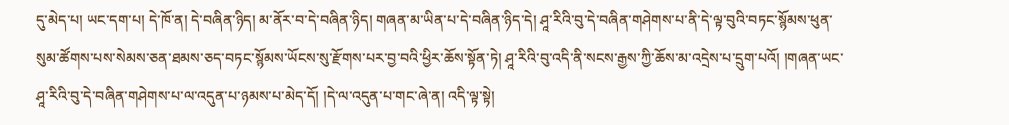དུ་མེད་པ། ཡང་དག་པ། དེ་ཁོ་ན། དེ་བཞིན་ཉིད། མ་ནོར་བ་དེ་བཞིན་ཉིད། གཞན་མ་ཡིན་པ་དེ་བཞིན་ཉིད་དེ། ཤཱ་རིའི་བུ་དེ་བཞིན་གཤེགས་པ་ནི་དེ་ལྟ་བུའི་བཏང་སྙོམས་ཕུན་སུམ་ཚོགས་པས་སེམས་ཅན་ཐམས་ཅད་བཏང་སྙོམས་ཡོངས་སུ་རྫོགས་པར་བྱ་བའི་ཕྱིར་ཆོས་སྟོན་ཏེ། ཤཱ་རིའི་བུ་འདི་ནི་སངས་རྒྱས་ཀྱི་ཆོས་མ་འདྲེས་པ་དྲུག་པའོ། །གཞན་ཡང་ཤཱ་རིའི་བུ་དེ་བཞིན་གཤེགས་པ་ལ་འདུན་པ་ཉམས་པ་མེད་དོ། །དེ་ལ་འདུན་པ་གང་ཞེ་ན། འདི་ལྟ་སྟེ།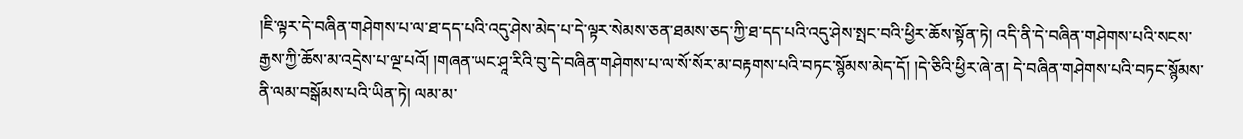།ཇི་ལྟར་དེ་བཞིན་གཤེགས་པ་ལ་ཐ་དད་པའི་འདུ་ཤེས་མེད་པ་དེ་ལྟར་སེམས་ཅན་ཐམས་ཅད་ཀྱི་ཐ་དད་པའི་འདུ་ཤེས་སྤང་བའི་ཕྱིར་ཆོས་སྟོན་ཏེ། འདི་ནི་དེ་བཞིན་གཤེགས་པའི་སངས་རྒྱས་ཀྱི་ཆོས་མ་འདྲེས་པ་ལྔ་པའོ། །གཞན་ཡང་ཤཱ་རིའི་བུ་དེ་བཞིན་གཤེགས་པ་ལ་སོ་སོར་མ་བརྟགས་པའི་བཏང་སྙོམས་མེད་དོ། །དེ་ཅིའི་ཕྱིར་ཞེ་ན། དེ་བཞིན་གཤེགས་པའི་བཏང་སྙོམས་ནི་ལམ་བསྒོམས་པའི་ཡིན་ཏེ། ལམ་མ་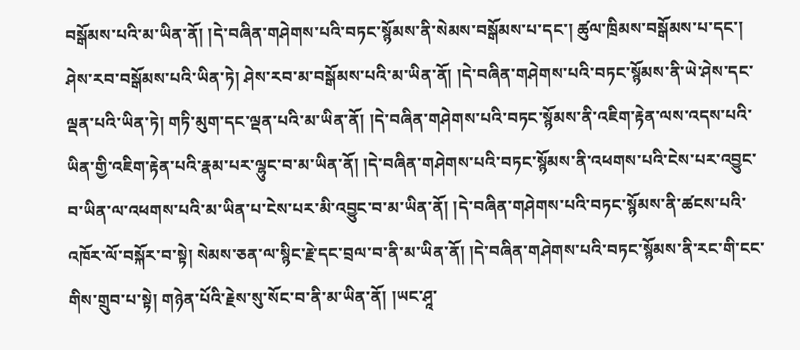བསྒོམས་པའི་མ་ཡིན་ནོ། །དེ་བཞིན་གཤེགས་པའི་བཏང་སྙོམས་ནི་སེམས་བསྒོམས་པ་དང་། ཚུལ་ཁྲིམས་བསྒོམས་པ་དང་། ཤེས་རབ་བསྒོམས་པའི་ཡིན་ཏེ། ཤེས་རབ་མ་བསྒོམས་པའི་མ་ཡིན་ནོ། །དེ་བཞིན་གཤེགས་པའི་བཏང་སྙོམས་ནི་ཡེ་ཤེས་དང་ལྡན་པའི་ཡིན་ཏེ། གཏི་མུག་དང་ལྡན་པའི་མ་ཡིན་ནོ། །དེ་བཞིན་གཤེགས་པའི་བཏང་སྙོམས་ནི་འཇིག་རྟེན་ལས་འདས་པའི་ཡིན་གྱི་འཇིག་རྟེན་པའི་རྣམ་པར་ལྷུང་བ་མ་ཡིན་ནོ། །དེ་བཞིན་གཤེགས་པའི་བཏང་སྙོམས་ནི་འཕགས་པའི་ངེས་པར་འབྱུང་བ་ཡིན་ལ་འཕགས་པའི་མ་ཡིན་པ་ངེས་པར་མི་འབྱུང་བ་མ་ཡིན་ནོ། །དེ་བཞིན་གཤེགས་པའི་བཏང་སྙོམས་ནི་ཚངས་པའི་འཁོར་ལོ་བསྐོར་བ་སྟེ། སེམས་ཅན་ལ་སྙིང་རྗེ་དང་བྲལ་བ་ནི་མ་ཡིན་ནོ། །དེ་བཞིན་གཤེགས་པའི་བཏང་སྙོམས་ནི་རང་གི་ངང་གིས་གྲུབ་པ་སྟེ། གཉེན་པོའི་རྗེས་སུ་སོང་བ་ནི་མ་ཡིན་ནོ། །ཡང་ཤཱ་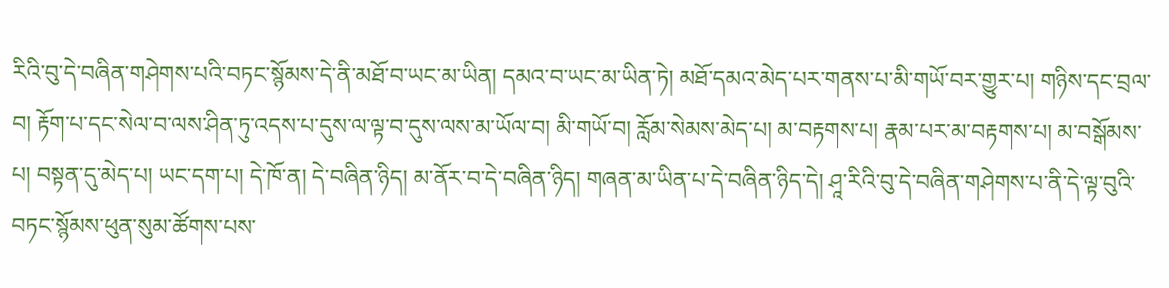རིའི་བུ་དེ་བཞིན་གཤེགས་པའི་བཏང་སྙོམས་དེ་ནི་མཐོ་བ་ཡང་མ་ཡིན། དམའ་བ་ཡང་མ་ཡིན་ཏེ། མཐོ་དམའ་མེད་པར་གནས་པ་མི་གཡོ་བར་གྱུར་པ། གཉིས་དང་བྲལ་བ། རྟོག་པ་དང་སེལ་བ་ལས་ཤིན་ཏུ་འདས་པ་དུས་ལ་ལྟ་བ་དུས་ལས་མ་ཡོལ་བ། མི་གཡོ་བ། རློམ་སེམས་མེད་པ། མ་བརྟགས་པ། རྣམ་པར་མ་བརྟགས་པ། མ་བསྒོམས་པ། བསྟན་དུ་མེད་པ། ཡང་དག་པ། དེ་ཁོ་ན། དེ་བཞིན་ཉིད། མ་ནོར་བ་དེ་བཞིན་ཉིད། གཞན་མ་ཡིན་པ་དེ་བཞིན་ཉིད་དེ། ཤཱ་རིའི་བུ་དེ་བཞིན་གཤེགས་པ་ནི་དེ་ལྟ་བུའི་བཏང་སྙོམས་ཕུན་སུམ་ཚོགས་པས་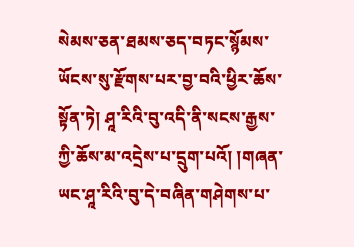སེམས་ཅན་ཐམས་ཅད་བཏང་སྙོམས་ཡོངས་སུ་རྫོགས་པར་བྱ་བའི་ཕྱིར་ཆོས་སྟོན་ཏེ། ཤཱ་རིའི་བུ་འདི་ནི་སངས་རྒྱས་ཀྱི་ཆོས་མ་འདྲེས་པ་དྲུག་པའོ། །གཞན་ཡང་ཤཱ་རིའི་བུ་དེ་བཞིན་གཤེགས་པ་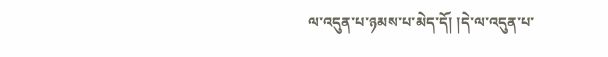ལ་འདུན་པ་ཉམས་པ་མེད་དོ། །དེ་ལ་འདུན་པ་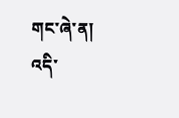གང་ཞེ་ན། འདི་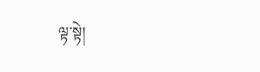ལྟ་སྟེ།